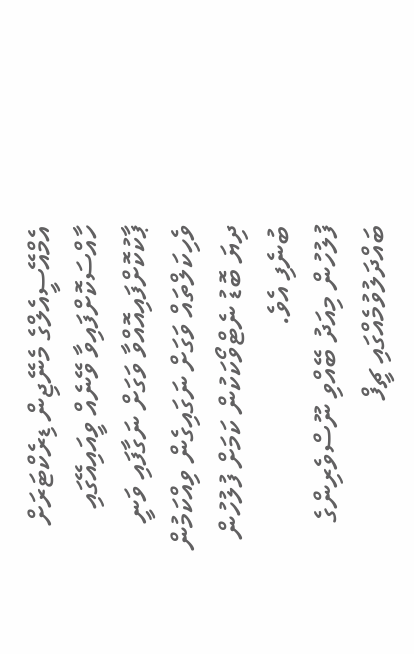އެމްއޭސީއެލްގެ މެނޭޖިން ޑިރެކްޓަރަށް ހާއްސަކޮށްފައިވާ ވޭނެއް ވީއައިއޭގައި ޕާކުކޮށްފައިއޮއްވާ ވަގަށް ނަގާފައި ވަނީ ވެހިކަލްތައް ވަގަށް ނަގައިގެން ވިއްކަމުން ދިޔަ ބޮޑު ނެޓްވޯކަކުން ކަމަށް ފުލުހުން ބުނެފި އެވެ.
ފުލުހުން މިއަދު ބޭއްވި ނޫސްވެރިންގެ ބައްދަލުވުމެއްގައި ޗީފް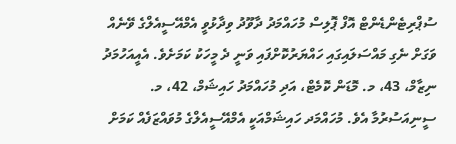ސުޕްރިޓެންޑެންޓް އޮފް ޕޮލިސް މުހައްމަދު ދާވޫދު ވިދާޅުވީ އެމްއޭސީއެލްގެ ވޭނެއް ވަގަށް ނެގި މައްސަލައިގައި ހައްޔަރުކޮށްފައި ވަނީ ދެ މީހަކު ކަމަށެވެ. އެއީއަހުމަދު ނިޒާމް، 43، މ. މޮޑަން ކޮމެޓް، އަދި މުހައްމަދު ހައިޝަމް، 42، މ. ސީނިއަސުރުމާ އެވެ. މުހައްމަދ ހައިޝަމްއަކީ އެމްއޭސީއެލްގެ މުވައްޒަފެއް ކަމަށް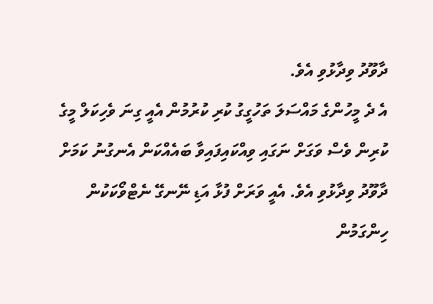ދާވޫދު ވިދާޅުވި އެވެ.
އެ ދެ މީހުންގެ މައްސަލަ ތަހުގީގު ކުރި ކުރުމުން އެއީ ގިނަ ވެހިކަލް މީގެ ކުރިން ވެސް ވަގަށް ނަގައި ވިއްކައިފައިވާ ބައެއްކަން އެނގުނު ކަމަށް ދާވޫދު ވިދާޅުވި އެވެ. އެއީ ވަރަށް ފުޅާ އަޑި ނޭނގޭ ނެޓްވޯކަކުން ހިންގަމުން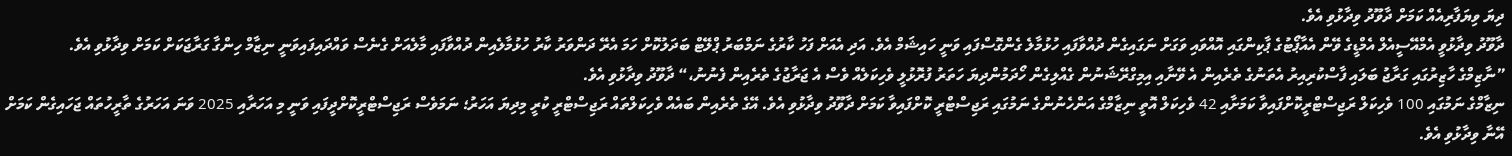ދިޔަ ވިޔަފާރިއެއް ކަމަށް ދާވޫދު ވިދާޅުވި އެވެ.
ދާވޫދު ވިދާޅުވީ އެމްއޭސީއެލް އެމްޑީގެ ވޭން އެއާޕޯޓުގެ ޕާކިންގައި އޮއްވައި ވަގަށް ނަގައިގެން ދުއްވާފައި ހުޅުމާލެ ގެންގޮސްފައި ވަނީ ހައިޝަމް އެވެ. އަދި އެއަށް ފަހު ކާރުގެ ނަމްބަރު ޕްލޭޓް ބަދަލުކޮށް ހަމަ އެރޭ ދަންވަރު ކާރު ހުޅުމާލެއިން ދުއްވާފައި މާލެއަށް ގެނެސް ވައްދައިފައިވަނީ ނިޒާމް ހިންގާ ގަރާޖަކަށް ކަމަށް ވިދާޅުވި އެވެ.
”ނާޒިމްގެ ހާޒިރުގައި ގަރާޖު ބަލައި ފާސްކުރިއިރު އެތަނުގެ ތެރެއިން އެ ވޭނާއި އިމިގްރޭޝަނުން ގެއްލިގެން ހޯދަމުންދިޔަ ހަތަރު ފުރޮޅުލީ ވެހިކަލެއް ވެސް އެ ޖަރާޖުގެ ތެރެއިން ފެނުނު،“ ދާވޫދު ވިދާޅުވި އެވެ.
ނިޒާމްގެ ނަމުގައި 100 ވެހިކަލް ރަޖިސްޓްރީކޮށްފައިވާ ކަމަށާއި 42 ވެހިކަލް އޮތީ ނިޒާމްގެ އަންހެނުންގެ ނަމުގައި ރަޖިސްޓްރީ ކޮށްފައިވާ ކަމަށް ދާވޫދު ވިދާޅުވި އެވެ. އޭގެ ތެރެއިން ބައެއް ވެހިކަލްތައް ރަޖިސްޓްރީ ކުރީ މިދިޔަ އަހަރު؛ ނަމަވެސް ރަޖިސްޓްރީކޮށްދީފައި ވަނީ މި އަހަރާއި 2025 ވަނަ އަހަރުގެ ތާރީހުތައް ޖަހައިގެން ކަމަށް އޭނާ ވިދާޅުވި އެވެ.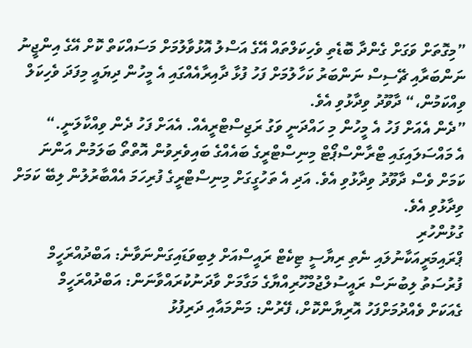”މިގޮތަށް ވަގަށް ގެންދާ ބޮޑެތި ވެހިކަލްތައް އޭގެ އަސްލު އޮޅުވާލުމަށް މަސައްކަތް ކޮށް އޭގެ އިންޖީނު ނަންބަރާއި ޗޭސިސް ނަންބަރު ކަހާލުމަށް ފަހު ފުޅާ ދާއިރާއެއްގައި އެ މީހުން ދިޔައީ މިފަދަ ވެހިކަލް ވިއްކަމުން،“ ދާވޫދު ވިދާޅުވި އެވެ.
”ދެން އެއަށް ފަހު އެ މީހުން މި ހައްދަނީ ވަގު ރަޖިސްޓްރީއެއް. އެއަށް ފަހު ދެން ވިއްކާލަނީ.“
އެ މައްސަލައިގައި ޓްރާންސްޕޯޓް މިނިސްޓްރީގެ ބައެއްގެ ބައިވެރިވުން އޮތްތޯ ބަލަމުން އަންނަ ކަމަށް ވެސް ދާވޫދު ވިދާޅުވި އެވެ. އަދި އެ ތަހުގީގަށް މިނިސްޓްރީގެ ފުރިހަމަ އެއްބާރުލުން ލިބޭ ކަމަށް ވިދާޅުވި އެވެ.
ގުޅުންހުރި
ޕްރައިމަރީއަކާނުލައި ނެތި ރިޔާސީ ޓިކެޓް ރައީސްއަށް ލިބިވަޑައިގަންނަވާނެ: އަބްދުއްރަހީމް
ފުރުސަތު ލިބުނަސް ރައީސުލްޖުމްހޫރިއްޔާގެ މަގާމަށް ވާދަނުކުރައްވާނަން: އަބްދުއްރަހީމް
ގެއަކަށް ވެއްދުމަށްފަހު އޮރިޔާންކޮށް، ފޭރުން: މަންމައާއި ދަރިފުޅު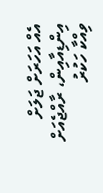އެއް އަހަރަށް ޖަލަށް
އިންޑިއާއިން، ރާއްޖެއަށް ވިއްކާ ހަކުރު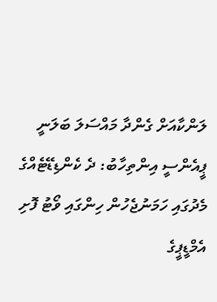ލަންކާއަށް ގެންދާ މައްސަލަ ބަލަނީ
ޕީއެންސީ އިންތިހާބު: ދެ ކެންޑިޑޭޓެއްގެ މެދުގައި ހަމަނުޖެހުން ހިންގައި ވޯޓު ފޮށި
އެމްޑީޕީގެ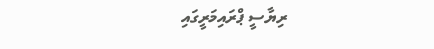ރިޔާސީ ޕްރައިމަރީގައި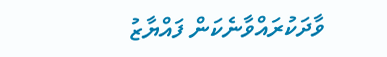ވާދަކުރައްވާނެކަން ފައްޔާޒު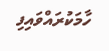ހާމަކުރައްވައިފި